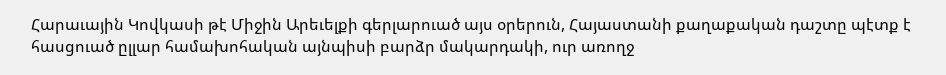Հարաւային Կովկասի թէ Միջին Արեւելքի գերլարուած այս օրերուն, Հայաստանի քաղաքական դաշտը պէտք է հասցուած ըլլար համախոհական այնպիսի բարձր մակարդակի, ուր առողջ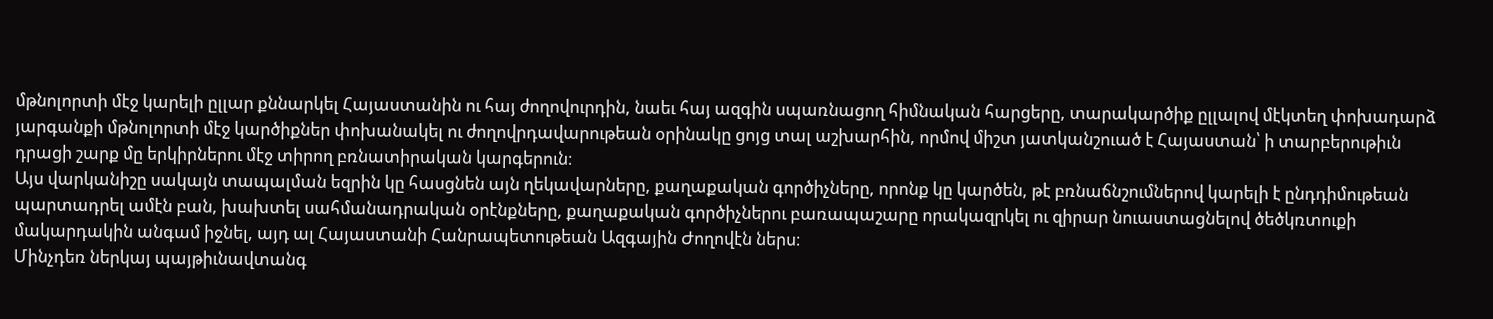մթնոլորտի մէջ կարելի ըլլար քննարկել Հայաստանին ու հայ ժողովուրդին, նաեւ հայ ազգին սպառնացող հիմնական հարցերը, տարակարծիք ըլլալով մէկտեղ փոխադարձ յարգանքի մթնոլորտի մէջ կարծիքներ փոխանակել ու ժողովրդավարութեան օրինակը ցոյց տալ աշխարհին, որմով միշտ յատկանշուած է Հայաստան՝ ի տարբերութիւն դրացի շարք մը երկիրներու մէջ տիրող բռնատիրական կարգերուն։
Այս վարկանիշը սակայն տապալման եզրին կը հասցնեն այն ղեկավարները, քաղաքական գործիչները, որոնք կը կարծեն, թէ բռնաճնշումներով կարելի է ընդդիմութեան պարտադրել ամէն բան, խախտել սահմանադրական օրէնքները, քաղաքական գործիչներու բառապաշարը որակազրկել ու զիրար նուաստացնելով ծեծկռտուքի մակարդակին անգամ իջնել, այդ ալ Հայաստանի Հանրապետութեան Ազգային Ժողովէն ներս։
Մինչդեռ ներկայ պայթիւնավտանգ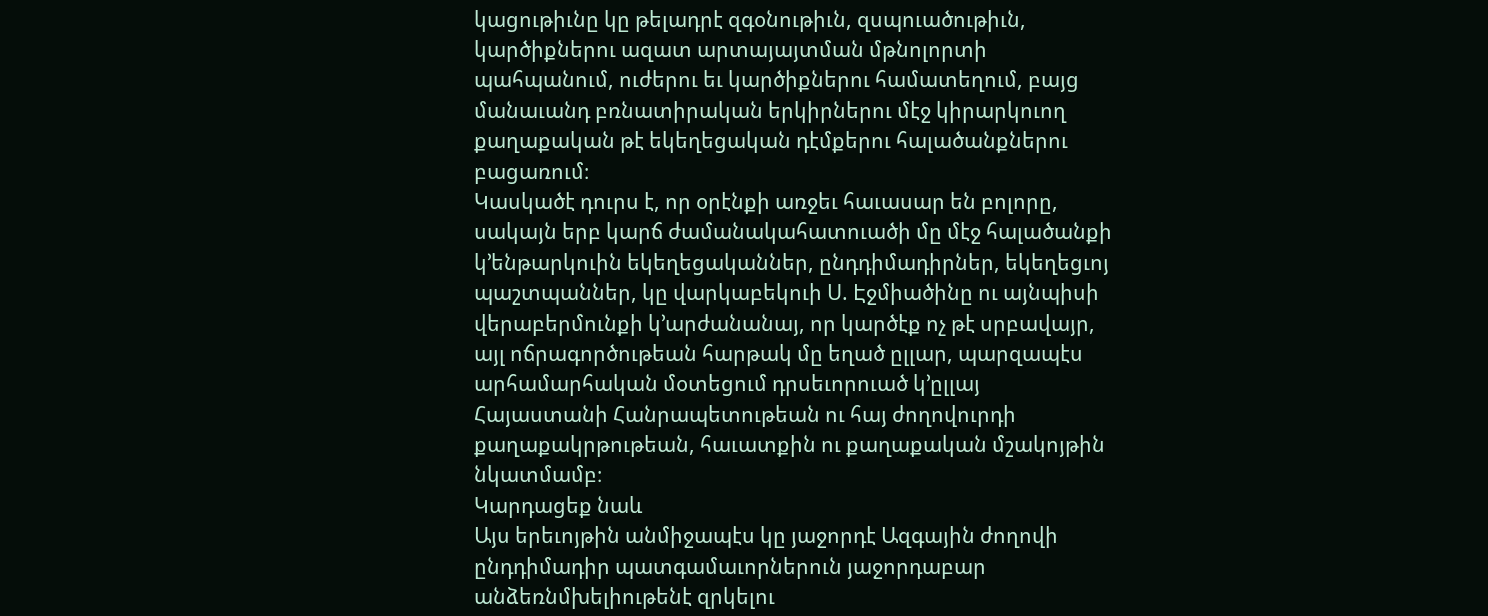կացութիւնը կը թելադրէ զգօնութիւն, զսպուածութիւն, կարծիքներու ազատ արտայայտման մթնոլորտի պահպանում, ուժերու եւ կարծիքներու համատեղում, բայց մանաւանդ բռնատիրական երկիրներու մէջ կիրարկուող քաղաքական թէ եկեղեցական դէմքերու հալածանքներու բացառում։
Կասկածէ դուրս է, որ օրէնքի առջեւ հաւասար են բոլորը, սակայն երբ կարճ ժամանակահատուածի մը մէջ հալածանքի կ’ենթարկուին եկեղեցականներ, ընդդիմադիրներ, եկեղեցւոյ պաշտպաններ, կը վարկաբեկուի Ս. Էջմիածինը ու այնպիսի վերաբերմունքի կ’արժանանայ, որ կարծէք ոչ թէ սրբավայր, այլ ոճրագործութեան հարթակ մը եղած ըլլար, պարզապէս արհամարհական մօտեցում դրսեւորուած կ’ըլլայ Հայաստանի Հանրապետութեան ու հայ ժողովուրդի քաղաքակրթութեան, հաւատքին ու քաղաքական մշակոյթին նկատմամբ։
Կարդացեք նաև
Այս երեւոյթին անմիջապէս կը յաջորդէ Ազգային ժողովի ընդդիմադիր պատգամաւորներուն յաջորդաբար անձեռնմխելիութենէ զրկելու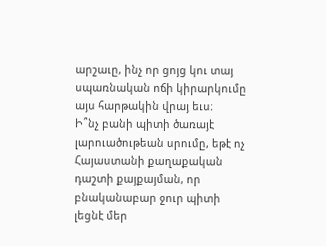արշաւը, ինչ որ ցոյց կու տայ սպառնական ոճի կիրարկումը այս հարթակին վրայ եւս։
Ի՞նչ բանի պիտի ծառայէ լարուածութեան սրումը, եթէ ոչ Հայաստանի քաղաքական դաշտի քայքայման, որ բնականաբար ջուր պիտի լեցնէ մեր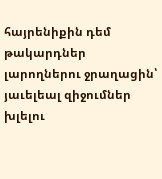հայրենիքին դեմ թակարդներ լարողներու ջրաղացին՝ յաւելեալ զիջումներ խլելու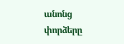անոնց փորձերը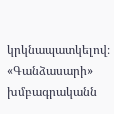կրկնապատկելով։
«Գանձասարի» խմբագրականն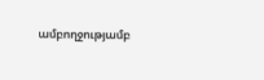ամբողջությամբ